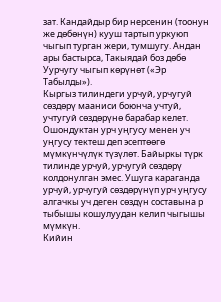зат. Кандайдыр бир нерсенин (тоонун же дөбөнүн) кууш тартып уркуюп чыгып турган жери, тумшугу. Андан ары бастырса, Такыядай боз дөбө Уурчугу чыгып көрүнөт («Эр Табылды»).
Кыргыз тилиндеги урчуй, урчугуй сөздөрү мааниси боюнча учтуй, учтугуй сөздөрүнө барабар келет. Ошондуктан урч уңгусу менен уч уңгусу тектеш деп эсептөөгө мүмкүнчүлүк түзүлөт. Байыркы түрк тилинде урчуй, урчугуй сөздөрү колдонулган эмес. Ушуга караганда урчуй, урчугуй сөздөрүнүп урч уңгусу алгачкы уч деген сөздүн составына р тыбышы кошулуудан келип чыгышы мүмкүн.
Кийин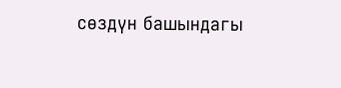сөздүн башындагы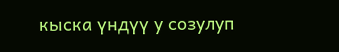кыска үндүү у созулуп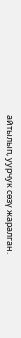айтылып, уурчук сөзү жаралган.